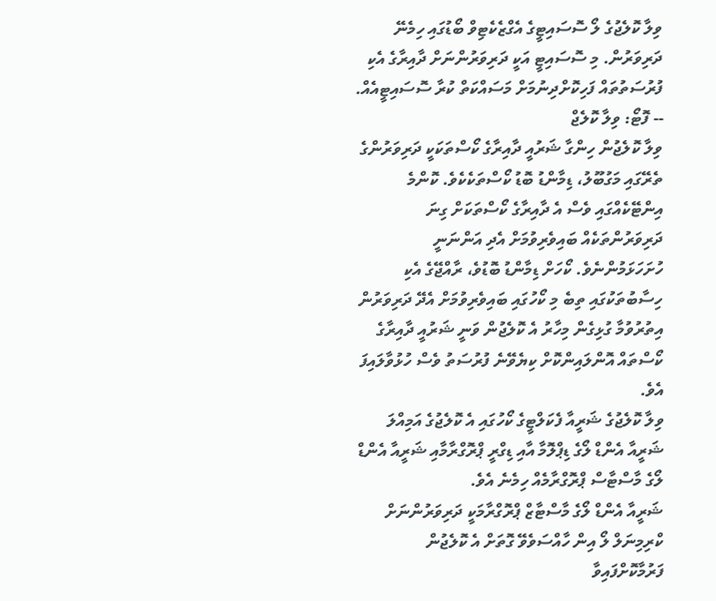ވިލާ ކޮލެޖުގެ ލޯ ސޮސައިޓީގެ އެގްޒެކެޓިވް ބޯޑުގައި ހިމެނޭ ދަރިވަރުން. މި ސޮސައިޓީ އަކީ ދަރިވަރުންނަށް ދާއިރާގެ އެކި ފުރުސަތުތައް ފަހިކޮށްދިނުމަށް މަސައްކަތް ކުރާ ސޮސައިޓީއެއް. -- ފޮޓޯ: ވިލާ ކޮލެޖް
ވިލާ ކޮލެޖުން ހިންގާ ޝަރުއީ ދާއިރާގެ ކޯސްތަކަކީ ދަރިވަރުންގެ ތެރޭގައި މަގުބޫލު، ޑިމާންޑު ބޮޑު ކޯސްތަކެކެވެ. ކޮންމެ އިންޓޭކެއްގައި ވެސް އެ ދާއިރާގެ ކޯސްތަކަށް ގިނަ ދަރިވަރުންތަކެއް ބައިވެރިވުމަށް އެދި އަންނަނީ ހުށަހަޅަމުންނެވެ. ކޯހަށް ޑިމާންޑު ބޮޑުވެ، ރާއްޖޭގެ އެކި ހިސާބުތަކުގައި ތިބެ މި ކޯހުގައި ބައިވެރިވުމަށް އެދޭ ދަރިވަރުން އިތުރުވުމާ ގުޅިގެން މިހާރު އެ ކޮލެޖުން ވަނީ ޝަރުއީ ދާއިރާގެ ކޯސްތައް އޮންލައިންކޮށް ކިޔެވޭނެ ފުރުސަތު ވެސް ހުޅުވާލައިފަ އެވެ.
ވިލާ ކޮލެޖުގެ ޝަރީއާ ފެކަލްޓީގެ ކޯހުގައި އެ ކޮލެޖުގެ އަމިއްލަ ޝަރީއާ އެންޑް ލޯގެ ޑިޕްލޮމާ އާއި ޑިގްރީ ޕްރޮގްރާމާއި ޝަރީއާ އެންޑް ލޯގެ މާސްޓާސް ޕްރޮގްރާމެއް ހިމެނެ އެވެ.
ޝަރީއާ އެންޑް ލޯގެ މާސްޓާޒް ޕްރޮގްރާމަކީ ދަރިވަރުންނަށް ކްރިމިނަލް ލޯ އިން ހާއްސަވެވޭ ގޮތަށް އެ ކޮލެޖުން ފަރުމާކޮށްފައިވާ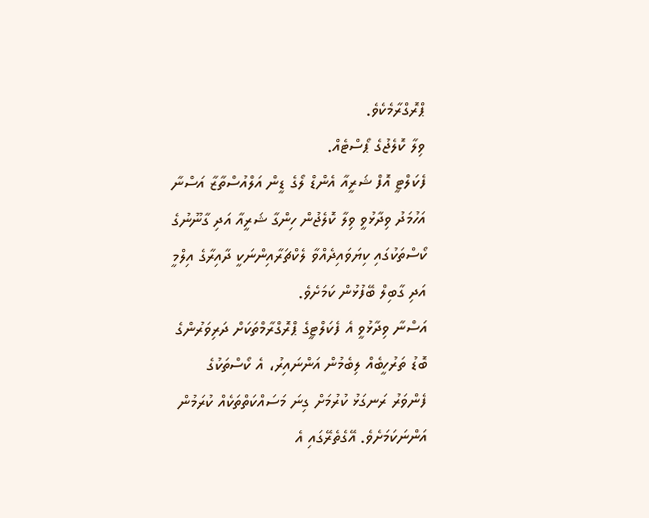ޕްރޮގްރާމެކެވެ.
ވިލާ ކޮލެޖުގެ ޕޯސްޓެއް.
ފެކަލްޓީ އޮފް ޝަރީއާ އެންޑް ލޯގެ ޑީން އަލްއުސްތާޒާ އަސްނާ އަހުމަދު ވިދާޅުވީ ވިލާ ކޮލެޖުން ހިންގާ ޝަރީއާ އަދި ގާނޫނުގެ ކޯސްތަކުގައި ކިޔަވައިދެއްވާ ލެކްޗަރާއިންނަކީ ދާއިރާގެ އިލްމީ އަދި ގާބިލް ބޭފުޅުން ކަމަށެވެ.
އަސްނާ ވިދާޅުވީ އެ ފެކަލްޓީގެ ޕްރޮގްރާމްތަކަށް ދަރިވަރުންގެ ބޮޑު ތަރުހީބެއް ލިބެމުން އަންނައިރު، އެ ކޯސްތަކުގެ ފެންވަރު ރަނގަޅު ކުރުމަށް ގިނަ މަސައްކަތްތަކެއް ކުރަމުން އަންނަކަމަށެވެ. އޭގެތެރޭގައި އެ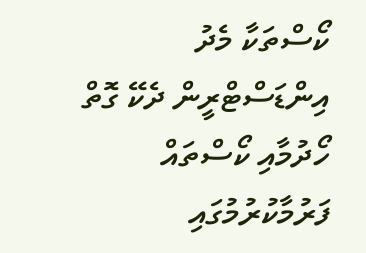ކޯސްތަކާ މެދު އިންޑަސްޓްރީން ދެކޭ ގޮތް ހޯދުމާއި ކޯސްތައް ފަރުމާކުރުމުގައި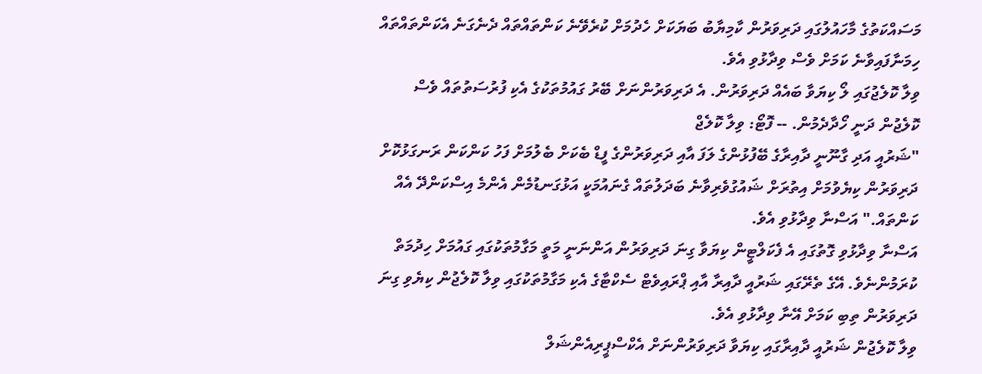މަސައްކަތުގެ މާހައުލުގައި ދަރިވަރުން ކާމިޔާބު ބަޔަކަށް ހެދުމަށް ކުރެވޭނެ ކަންތައްތައް ދެނެގަނެ އެކަންތައްތައް ހިމަނާފައިވާނެ ކަމަށް ވެސް ވިދާޅުވި އެވެ.
ވިލާ ކޮލެޖުގައި ލޯ ކިޔަވާ ބައެއް ދަރިވަރުން. އެ ދަރިވަރުންނަށް ބޭރު ގައުމުތަކުގެ އެކި ފުރުސަތުތައް ވެސް ކޮލެޖުން ދަނީ ހޯދާދެމުން. -- ފޮޓޯ: ވިލާ ކޮލެޖް
"ޝަރުއީ އަދި ގާނޫނީ ދާއިރާގެ ބޭފުޅުންގެ ލަފަ އާއި ދަރިވަރުންގެ ފީޑް ބެކަށް ބެލުމަށް ފަހު ކަންކަން ރަނގަޅުކޮށް ދަރިވަރުން ކިޔެވުމަށް އިތުރަށް ޝައުގުވެރިވާނެ ބަދަލުތައް ގެނައުމަކީ އަޅުގަނޑުމެން އެންމެ އިސްކަންދޭ އެއް ކަންތައް." އަސްނާ ވިދާޅުވި އެވެ.
އަސްނާ ވިދާޅުވި ގޮތުގައި އެ ފެކަލްޓީން ކިޔަވާ ގިނަ ދަރިވަރުން އަންނަނީ މަތީ މަގާމުތަކުގައި ގައުމަށް ހިދުމަތް ކުރަމުންނެވެ. އޭގެ ތެރޭގައި ޝަރުއީ ދާއިރާ އާއި ޕްރައިވެޓް ސެކްޓާގެ އެކި މަގާމުތަކުގައި ވިލާ ކޮލެޖުން ކިޔެވި ގިނަ ދަރިވަރުން ތިބި ކަމަށް އޭނާ ވިދާޅުވި އެވެ.
ވިލާ ކޮލެޖުން ޝަރުއީ ދާއިރާގައި ކިޔަވާ ދަރިވަރުންނަށް އެކްސްޕީރިއެންޝަލް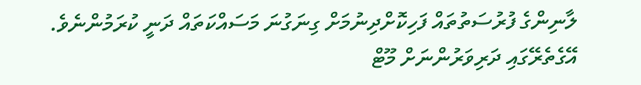ލާނިންގެ ފުރުސަތުތައް ފަހިކޮށްދިނުމަށް ގިނަގުނަ މަސައްކަތައް ދަނީ ކުރަމުންނެވެ. އޭގެތެރޭގައި ދަރިވަރުންނަށް މޫޓް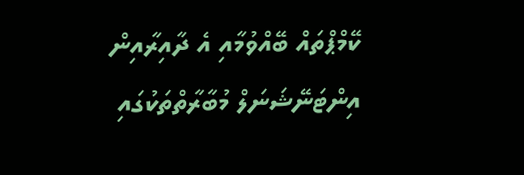ކޭމްޕްތައް ބޭއްވުމާއި އެ ދާއިރާއިން އިންޓަނޭޝަނަލް މުބާރާތްތަކުގައި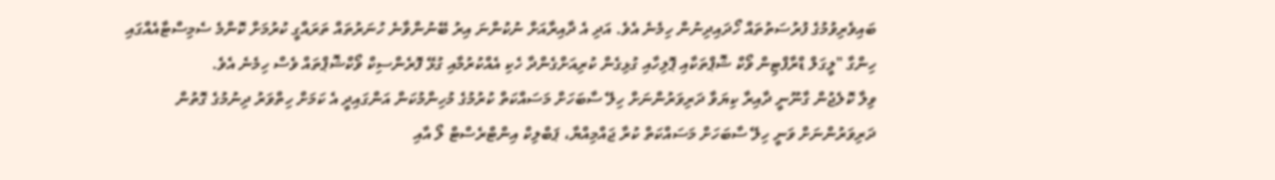ބައިވެރިވުމުގެ ފުރުސަތުތައް ހޯދައިދިނުން ހިމެނެ އެވެ. އަދި އެ ދާއިރާއަށް ނުކުންނަ އިރު ބޭނުންވާނެ ހުނަރުތައް ތަރައްގީ ކުރުމަށް ކޮންމެ ސެމިސްޓާއެއްގައި ހިންގާ "ލީގަލް ޑްރާފްޓިން ވޯކް ޝޮޕްތަކާއި ޕޮލިހާއި ގުޅިގެން ކުރިއަށްގެންދާ ހެކި އެއްކުރުމާއި ގުޅޭ ފޮރެންސިކް ވޯކްޝޮޕްތައް ވެސް ހިމެނެ އެވެ.
ވިލާ ކޮލެޖުން ގާނޫނީ ދާއިރާ ކިޔަވާ ދަރިވަރުންނަށް ހިލޭ ސާބަހަށް މަސައްކަތް ކުރުމުގެ މުހިންމުކަން އަންގައިދީ އެ ކަމަށް ހިތްވަރު ދިނުމުގެ ގޮތުން ދަރިވަރުންނަށް ވަނީ ހިލޭ ސާބަހަށް މަސައްކަތް ކުރާ ޖައްމިއްޔާ، ޕަބްލިކް އިންޓްރެސްޓް ލޯ އާއި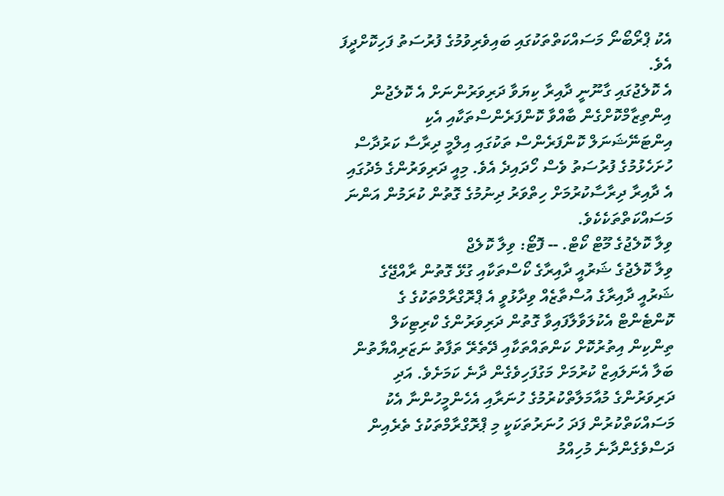އެކު ޕްރޯބޯނޯ މަސައްކަތްތަކުގައި ބައިވެރިވުމުގެ ފުރުސަތު ފަހިކޮށްދީފަ އެވެ.
އެ ކޮލެޖުގައި ގާނޫނީ ދާއިރާ ކިޔަވާ ދަރިވަރުންނަށް އެ ކޮލެޖުން އިންތިޒާމްކޮށްގެން ބާއްވާ ކޮންފަރެންސްތަކާއި އެކި އިންޓަނޭޝަނަލް ކޮންފަރެންސް ތަކުގައި އިލްމީ ދިރާސާ ކަރުދާސް ހުށަހެޅުމުގެ ފުރުސަތު ވެސް ހޯދައިދެ އެވެ. މިއީ ދަރިވަރުންގެ މެދުގައި އެ ދާއިރާ ދިރާސާކުރުމަށް ހިތްވަރު ދިނުމުގެ ގޮތުން ކުރަމުން އަންނަ މަސައްކަތްތަކެކެވެ.
ވިލާ ކޮލެޖުގެ މޫޓް ކޯޓް. -- ފޮޓޯ: ވިލާ ކޮލެޖް
ވިލާ ކޮލެޖުގެ ޝަރުއީ ދާއިރާގެ ކޯސްތަކާއި ގުޅޭ ގޮތުން ރާއްޖޭގެ ޝަރުއީ ދާއިރާގެ އުސްތާޒެއް ވިދާޅުވީ އެ ޕްރޮގްރާމްތަކުގެ ގެ ކޮންޓެންޓް އެކުލަވާލާފައިވާ ގޮތުން ދަރިވަރުންގެ ކްރިޓިކަލް ތިންކިން އިތުރުކޮށް ކަންތައްތަކާއި ދޭތެރޭ ތަފާތު ނަޒަރިއްޔާތުން ބަލާ އެނަލައިޒް ކުރުމަށް މަގުފަހިވެގެން ދާނެ ކަމަށެވެ. އަދި ދަރިވަރުންގެ މުއާމަލާތްކުރުމުގެ ހުނަރާއި އެހެންމީހުންނާ އެކު މަސައްކަތްކުރުން ފަދަ ހުނަރުތަކަކީ މި ޕްރޮގްރާމްތަކުގެ ތެރެއިން ދަސްވެގެންދާނެ މުހިއްމު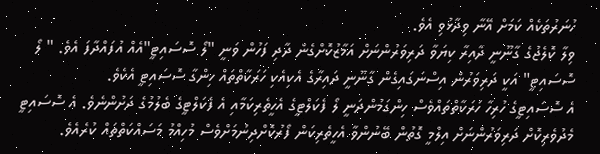ހުނަރުތަކެއް ކަމަށް އޭނާ ވިދާޅުވި އެވެ.
ވިލާ ކޮލެޖުގެ ގާނޫނީ ދާއިރާ ކިޔަވާ ދަރިވަރުންނަށް އަމާޒުކޮށްގެން ދާދި ފަހުން ވަނީ "ލޯ ސޮސައިޓީ"އެއް އުފައްދާފަ އެވެ. " ލޯ ސޮސައިޓީ" އަކީ ދަރިވަރުން އިސްނަގައިގެން ގާނޫނީ ދައިރާގެ އެކިއެކި ހަރަކާތްތައް ހިންގާ ސޮސައިޓީ އެކެވެ.
އެ ސޮސައިޓީގެ ހުރިހާ ހަރަކާތްތައްވެސް ހިންގަމުންދަނީ ލޯ ފެކަލްޓީގެ އެހީތެރިކަމާއި އެ ފެކަލްޓީގެ ބެލުމުގެ ދަށުންނެވެ. އެ ސޮސައިޓީ މެދުވެރިކޮށް ދަރިވަރުންނަށް އިލްމީ ގޮތުން ބޭނުންވާ އެހީތެރިކަން ފޯރުކޮށްދިނުމަށްވެސް މުހިއްމު މަސައްކަތްތައް ކުރެއެވެ.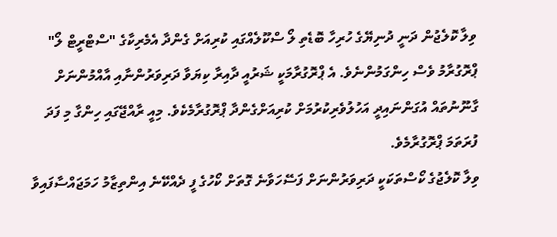ވިލާ ކޮލެޖުން ދަނީ ދުނިޔޭގެ ހުރިހާ ބޮޑެތި ލޯ ސްކޫލެއްގައި ކުރިއަށް ގެންދާ އެމެރިކާގެ "ސްޓްރީޓް ލޯ" ޕްރޮގުރާމު ވެސް ހިންގަމުންނެވެ. އެ ޕްރޮގުރާމަކީ ޝަރުއީ ދާއިރާ ކިޔަވާ ދަރިވަރުންނާއި އާއްމުންނަށް ގާނޫނުތައް އުގަންނައިދީ އަހުލުވެރިކުރުމަށް ކުރިއަށްގެންދާ ޕްރޮގުރާމެކެވެ. މިއީ ރާއްޖޭގައި ހިންގާ މި ފަދަ ފުރަތަމަ ޕްރޮގުރާމެވެ.
ވިލާ ކޮލެޖުގެ ކޯސްތަކަކީ ދަރިވަރުންނަށް ފަސޭހަވާނެ ގޮތަށް ކޯހުގެ ފީ ދެއްކޭނެ އިންތިޒާމު ހަމަޖައްސާފައިވާ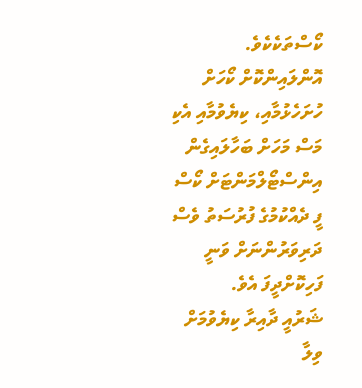ކޯސްތަކެކެވެ. އޮންލައިންކޮށް ކޯހަށް ހުށަހެޅުމާއި، ކިޔެވުމާއި އެކި މަސް މަހަށް ބަހާލައިގެން އިންސްޓޯލްމަންޓަށް ކޯސް ފީ ދެއްކުމުގެ ފުރުސަތު ވެސް ދަރިވަރުންނަށް ވަނީ ފަހިކޮށްދީފަ އެވެ.
ޝަރުއީ ދާއިރާ ކިޔެވުމަށް ވިލާ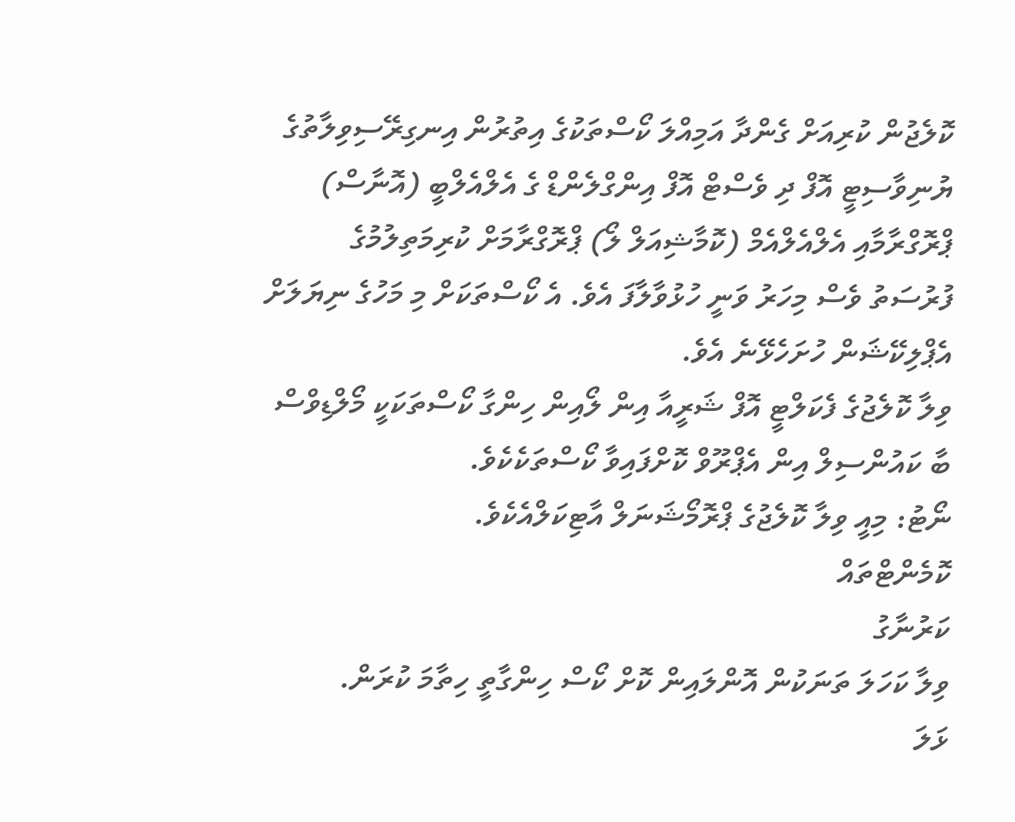ކޮލެޖުން ކުރިއަށް ގެންދާ އަމިއްލަ ކޯސްތަކުގެ އިތުރުން އިނގިރޭސިވިލާތުގެ ޔުނިވާސިޓީ އޮފް ދި ވެސްޓް އޮފް އިންގްލެންޑް ގެ އެލްއެލްބީ (އޮނާސް) ޕްރޮގްރާމާއި އެލްއެލްއެމް (ކޮމާޝިއަލް ލޯ) ޕްރޮގްރާމަށް ކުރިމަތިލުމުގެ ފުރުސަތު ވެސް މިހަރު ވަނީ ހުޅުވާލާފަ އެވެ. އެ ކޯސްތަކަށް މި މަހުގެ ނިޔަލަށް އެޕްލިކޭޝަން ހުށަހެޅޭނެ އެވެ.
ވިލާ ކޮލެޖުގެ ފެކަލްޓީ އޮފް ޝަރީއާ އިން ލޯއިން ހިންގާ ކޯސްތަކަކީ މޯލްޑިވްސް ބާ ކައުންސިލް އިން އެޕްރޫވް ކޮށްފައިވާ ކޯސްތަކެކެވެ.
ނޯޓު: މިއީ ވިލާ ކޮލެޖުގެ ޕްރޮމޯޝަނަލް އާޓިކަލްއެކެވެ.
ކޮމެންޓްތައް
ކަރުނާގު
ވިލާ ކަހަލަ ތަނަކުން އޮންލައިން ކޮށް ކޯސް ހިންގާތީ ހިތާމަ ކުރަން.
ޅަލަ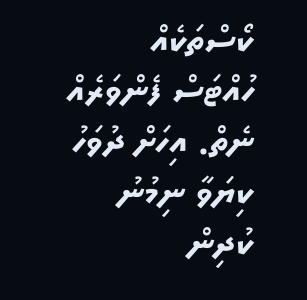ކޯސްތަކެއް ހުއްޓަސް ފެންވަރެއް ނެތް. އިހަށް ދުވަހު ކިޔަވާ ނިމުނު ކުދިން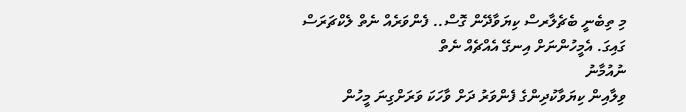މި ތިބެނީ ބެޗެލާރސް ކިޔަވާދޭން ގޮސް.. ފެންވަރެއް ނެތް ލެކްޗަރަސް ގައިގަ. އެމީހުންނަށް އިނގޭ އެއްޗެއް ނެތް
ނުއުމާނު
ވިލާއިން ކިޔަވާކުދިންގެ ފެންވަރު ދަށް ވާހަކަ ވަރަށްގިނަ މީހުން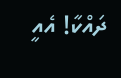ދައްކާ! އެއީ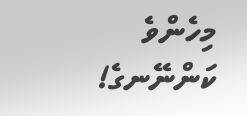މިހެންވެ ކަންނޭނގެ!